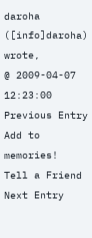daroha ([info]daroha) wrote,
@ 2009-04-07 12:23:00
Previous Entry  Add to memories!  Tell a Friend  Next Entry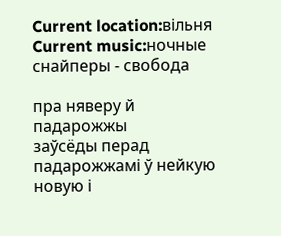Current location:вільня
Current music:ночные снайперы - свобода

пра няверу й падарожжы
заўсёды перад падарожжамі ў нейкую новую і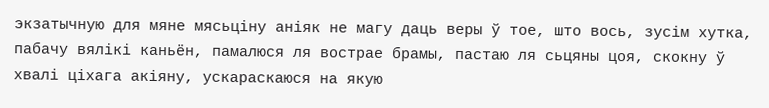экзатычную для мяне мясьціну аніяк не магу даць веры ў тое, што вось, зусім хутка, пабачу вялікі каньён, памалюся ля вострае брамы, пастаю ля сьцяны цоя, скокну ў хвалі ціхага акіяну, ускараскаюся на якую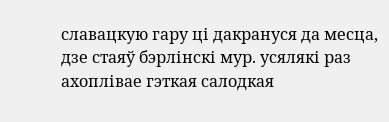славацкую гару ці дакрануся да месца, дзе стаяў бэрлінскі мур. усялякі раз ахоплівае гэткая салодкая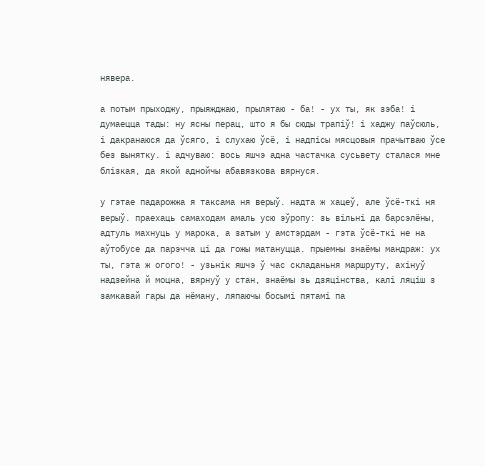нявера.

а потым прыходжу, прыяжджаю, прылятаю - ба! - ух ты, як зэба! і думаецца тады: ну ясны перац, што я бы сюды трапіў! і хаджу паўсюль, і дакранаюся да ўсяго, і слухаю ўсё, і надпісы мясцовыя прачытваю ўсе без вынятку. і адчуваю: вось яшчэ адна частачка сусьвету сталася мне блізкая, да якой аднойчы абавязкова вярнуся.

у гэтае падарожжа я таксама ня верыў. надта ж хацеў, але ўсё-ткі ня верыў. праехаць самаходам амаль усю эўропу: зь вільні да барсэлёны, адтуль махнуць у марока, а затым у амстэрдам - гэта ўсё-ткі не на аўтобусе да парэчча ці да гожы матануцца. прыемны знаёмы мандраж: ух ты, гэта ж огого! - узьнік яшчэ ў час складаньня маршруту, ахінуў надзейна й моцна, вярнуў у стан, знаёмы зь дзяцінства, калі ляціш з замкавай гары да нёману, ляпаючы босымі пятамі па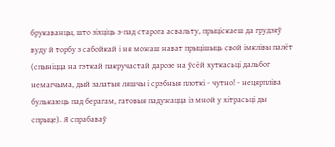брукаванцы, што зіхціць з-пад старога асвальту, прыціскаеш да грудзяў вуду й торбу з сабойкай і ня можаш нават прыцішыць свой імклівы палёт (спыніцца на гэткай пакручастай дарозе на ўсёй хуткасьці дальбог немагчыма, дый залатыя ляшчы і срэбныя плоткі - чутно! - нецярпліва булькаюць пад берагам, гатовыя падужацца із мной у хітрасьці ды спрыце). Я спрабаваў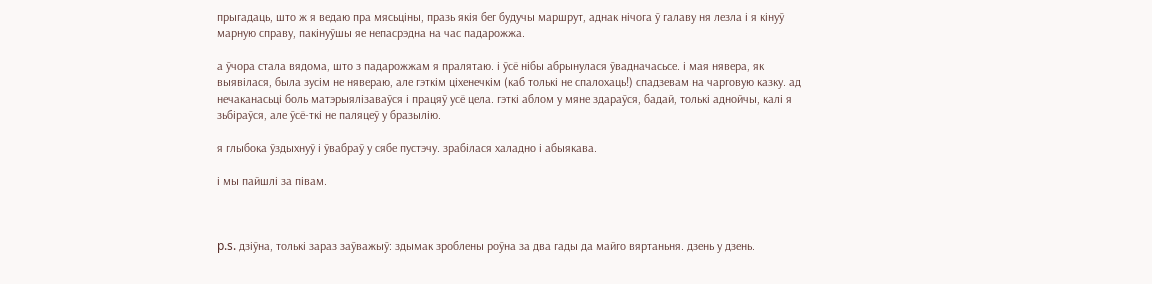прыгадаць, што ж я ведаю пра мясьціны, празь якія бег будучы маршрут, аднак нічога ў галаву ня лезла і я кінуў марную справу, пакінуўшы яе непасрэдна на час падарожжа.

а ўчора стала вядома, што з падарожжам я пралятаю. і ўсё нібы абрынулася ўвадначасьсе. і мая нявера, як выявілася, была зусім не нявераю, але гэткім ціхенечкім (каб толькі не спалохаць!) спадзевам на чарговую казку. ад нечаканасьці боль матэрыялізаваўся і працяў усё цела. гэткі аблом у мяне здараўся, бадай, толькі аднойчы, калі я зьбіраўся, але ўсё-ткі не паляцеў у бразылію.

я глыбока ўздыхнуў і ўвабраў у сябе пустэчу. зрабілася халадно і абыякава.

і мы пайшлі за півам.



p.s. дзіўна, толькі зараз заўважыў: здымак зроблены роўна за два гады да майго вяртаньня. дзень у дзень.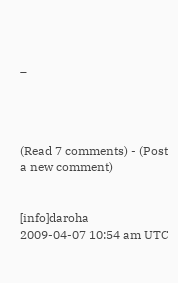_




(Read 7 comments) - (Post a new comment)


[info]daroha
2009-04-07 10:54 am UTC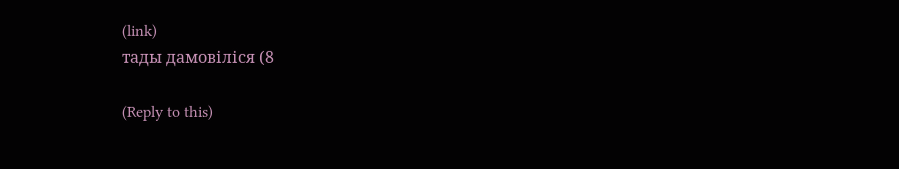(link)
тады дамовіліся (8

(Reply to this)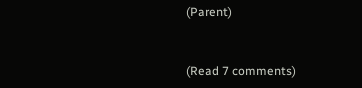(Parent)


(Read 7 comments)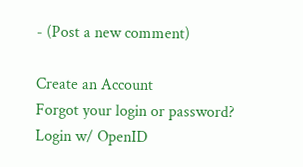- (Post a new comment)

Create an Account
Forgot your login or password?
Login w/ OpenID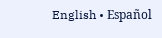English • Español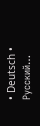• Deutsch • Русский…